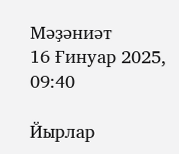Мәҙәниәт
16 Ғинуар 2025, 09:40

Йырлар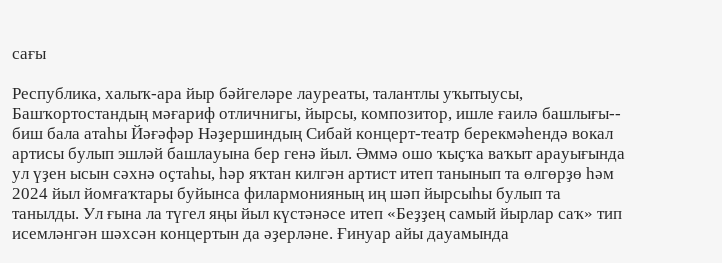сағы

Республика, халыҡ-ара йыр бәйгеләре лауреаты, талантлы уҡытыусы, Башҡортостандың мәғариф отличнигы, йырсы, композитор, ишле ғаилә башлығы-- биш бала атаһы Йәғәфәр Нәҙершиндың Сибай концерт-театр берекмәһендә вокал артисы булып эшләй башлауына бер генә йыл. Әммә ошо ҡыҫҡа ваҡыт арауығында ул үҙен ысын сәхнә оҫтаһы, һәр яҡтан килгән артист итеп танынып та өлгөрҙө һәм 2024 йыл йомғаҡтары буйынса филармонияның иң шәп йырсыһы булып та танылды. Ул ғына ла түгел яңы йыл күстәнәсе итеп «Беҙҙең самый йырлар саҡ» тип исемләнгән шәхсән концертын да әҙерләне. Ғинуар айы дауамында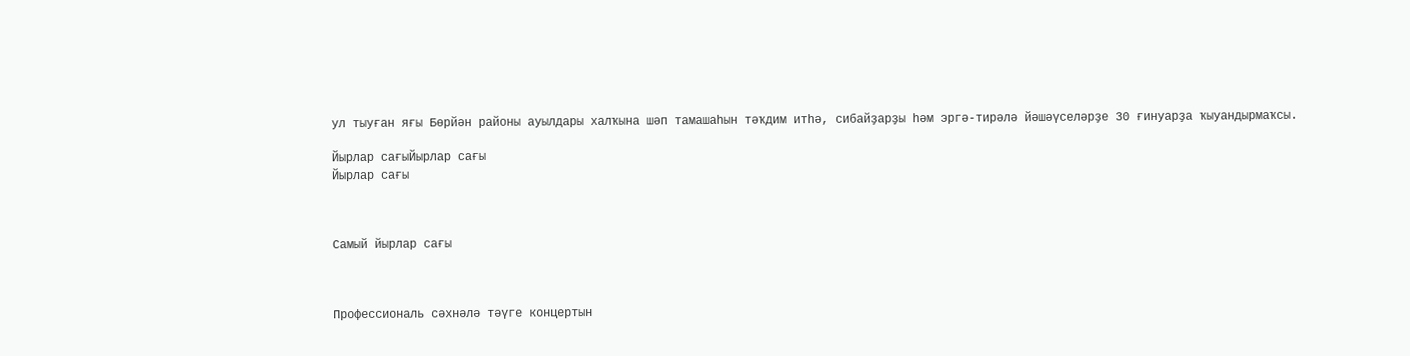ул тыуған яғы Бөрйән районы ауылдары халҡына шәп тамашаһын тәҡдим итһә, сибайҙарҙы һәм эргә-тирәлә йәшәүселәрҙе 30 ғинуарҙа ҡыуандырмаҡсы.

Йырлар сағыЙырлар сағы
Йырлар сағы



Самый йырлар сағы



Профессиональ сәхнәлә тәүге концертын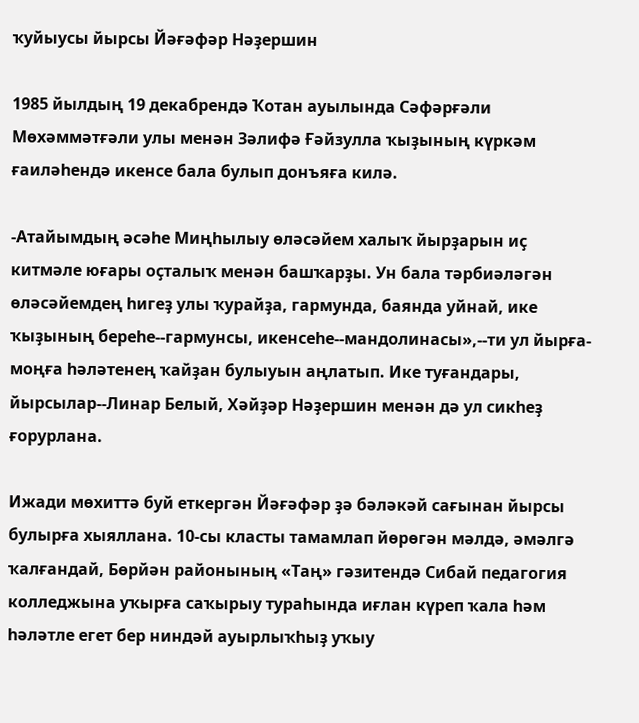ҡуйыусы йырсы Йәғәфәр Нәҙершин

1985 йылдың 19 декабрендә Ҡотан ауылында Сәфәрғәли Мөхәммәтғәли улы менән Зәлифә Ғәйзулла ҡыҙының күркәм ғаиләһендә икенсе бала булып донъяға килә.

-Атайымдың әсәһе Миңһылыу өләсәйем халыҡ йырҙарын иҫ китмәле юғары оҫталыҡ менән башҡарҙы. Ун бала тәрбиәләгән өләсәйемдең һигеҙ улы ҡурайҙа, гармунда, баянда уйнай, ике ҡыҙының береһе--гармунсы, икенсеһе--мандолинасы»,--ти ул йырға-моңға һәләтенең ҡайҙан булыуын аңлатып. Ике туғандары, йырсылар--Линар Белый, Хәйҙәр Нәҙершин менән дә ул сикһеҙ ғорурлана.

Ижади мөхиттә буй еткергән Йәғәфәр ҙә бәләкәй сағынан йырсы булырға хыяллана. 10-сы класты тамамлап йөрөгән мәлдә, әмәлгә ҡалғандай, Бөрйән районының «Таң» гәзитендә Сибай педагогия колледжына уҡырға саҡырыу тураһында иғлан күреп ҡала һәм һәләтле егет бер ниндәй ауырлыҡһыҙ уҡыу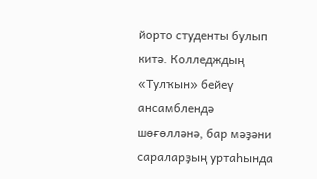йорто студенты булып китә. Колледждың «Тулҡын» бейеү ансамблендә шөғөлләнә, бар мәҙәни сараларҙың уртаһында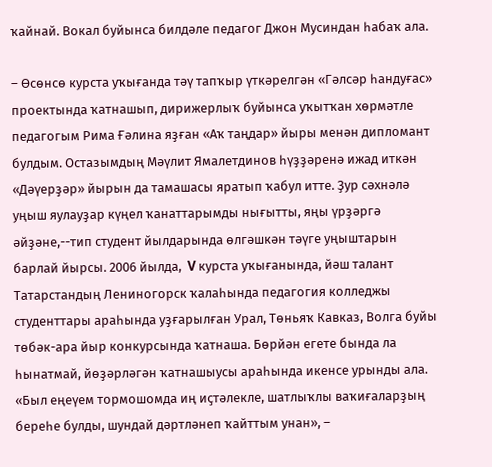ҡайнай. Вокал буйынса билдәле педагог Джон Мусиндан һабаҡ ала.

– Өсөнсө курста уҡығанда тәү тапҡыр үткәрелгән «Гәлсәр һандуғас» проектында ҡатнашып, дирижерлыҡ буйынса уҡытҡан хөрмәтле педагогым Рима Ғәлина яҙған «Аҡ таңдар» йыры менән дипломант булдым. Остазымдың Мәүлит Ямалетдинов һүҙҙәренә ижад иткән «Дәүерҙәр» йырын да тамашасы яратып ҡабул итте. Ҙур сәхнәлә уңыш яулауҙар күңел ҡанаттарымды нығытты, яңы үрҙәргә әйҙәне,--тип студент йылдарында өлгәшкән тәүге уңыштарын барлай йырсы. 2006 йылда,  V курста уҡығанында, йәш талант Татарстандың Лениногорск ҡалаһында педагогия колледжы студенттары араһында уҙғарылған Урал, Төньяҡ Кавказ, Волга буйы төбәк-ара йыр конкурсында ҡатнаша. Бөрйән егете бында ла һынатмай, йөҙәрләгән ҡатнашыусы араһында икенсе урынды ала. «Был еңеүем тормошомда иң иҫтәлекле, шатлыҡлы ваҡиғаларҙың береһе булды, шундай дәртләнеп ҡайттым унан», –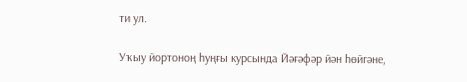ти ул.

Уҡыу йортоноң һуңғы курсында Йәғәфәр йән һөйгәне,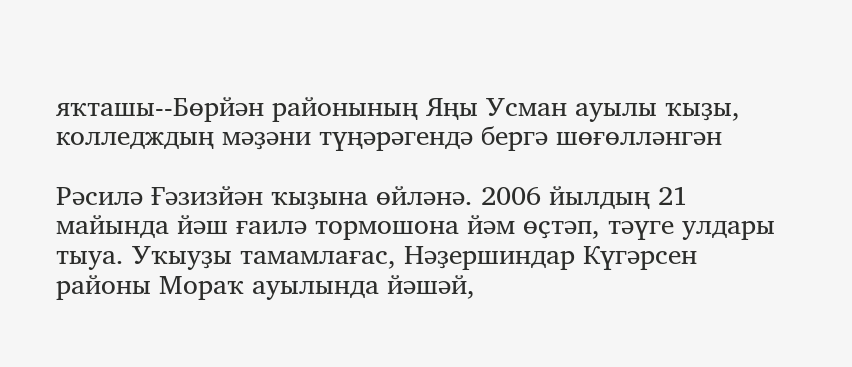яҡташы--Бөрйән районының Яңы Усман ауылы ҡыҙы, колледждың мәҙәни түңәрәгендә бергә шөғөлләнгән

Рәсилә Ғәзизйән ҡыҙына өйләнә. 2006 йылдың 21 майында йәш ғаилә тормошона йәм өҫтәп, тәүге улдары тыуа. Уҡыуҙы тамамлағас, Нәҙершиндар Күгәрсен районы Мораҡ ауылында йәшәй,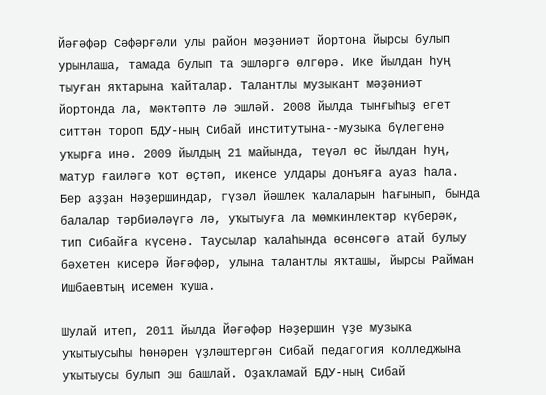Йәғәфәр Сәфәрғәли улы район мәҙәниәт йортона йырсы булып урынлаша, тамада булып та эшләргә өлгөрә. Ике йылдан һуң тыуған яҡтарына ҡайталар. Талантлы музыкант мәҙәниәт йортонда ла, мәктәптә лә эшләй. 2008 йылда тынғыһыҙ егет ситтән тороп БДУ-ның Сибай институтына--музыка бүлегенә уҡырға инә. 2009 йылдың 21 майында, теүәл өс йылдан һуң, матур ғаиләгә ҡот өҫтәп, икенсе улдары донъяға ауаз һала. Бер аҙҙан Нәҙершиндар, гүзәл йәшлек ҡалаларын һағынып, бында балалар тәрбиәләүгә лә, уҡытыуға ла мөмкинлектәр күберәк, тип Сибайға күсенә. Таусылар ҡалаһында өсөнсөгә атай булыу бәхетен кисерә Йәғәфәр, улына талантлы яҡташы, йырсы Райман Ишбаевтың исемен ҡуша.

Шулай итеп, 2011 йылда Йәғәфәр Нәҙершин үҙе музыка уҡытыусыһы һөнәрен үҙләштергән Сибай педагогия колледжына уҡытыусы булып эш башлай. Оҙаҡламай БДУ-ның Сибай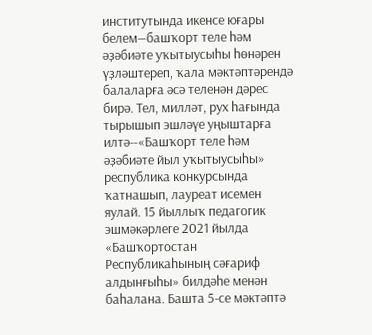институтында икенсе юғары белем—башҡорт теле һәм әҙәбиәте уҡытыусыһы һөнәрен үҙләштереп, ҡала мәктәптәрендә балаларға әсә теленән дәрес бирә. Тел, милләт, рух һағында тырышып эшләүе уңыштарға илтә--«Башҡорт теле һәм әҙәбиәте йыл уҡытыусыһы» республика конкурсында ҡатнашып, лауреат исемен яулай. 15 йыллыҡ педагогик эшмәкәрлеге 2021 йылда «Башҡортостан Республикаһының сәғариф алдынғыһы» билдәһе менән баһалана. Башта 5-се мәктәптә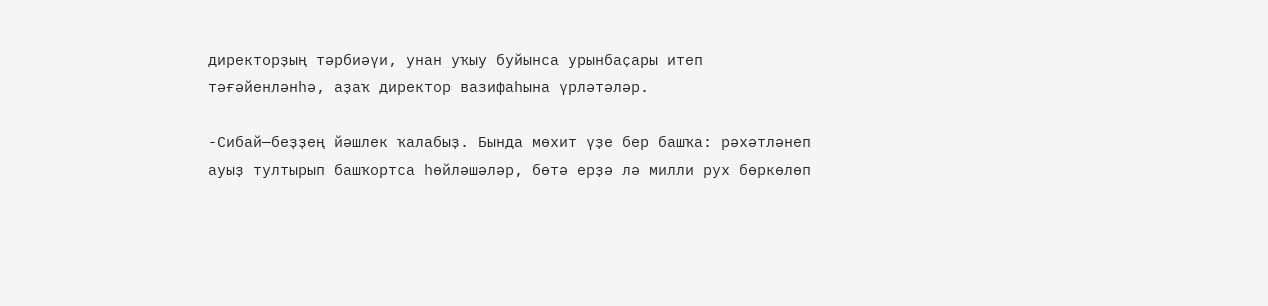директорҙың тәрбиәүи, унан уҡыу буйынса урынбаҫары итеп тәғәйенләнһә, аҙаҡ директор вазифаһына үрләтәләр.

-Сибай—беҙҙең йәшлек ҡалабыҙ. Бында мөхит үҙе бер башҡа: рәхәтләнеп ауыҙ тултырып башҡортса һөйләшәләр, бөтә ерҙә лә милли рух бөркөлөп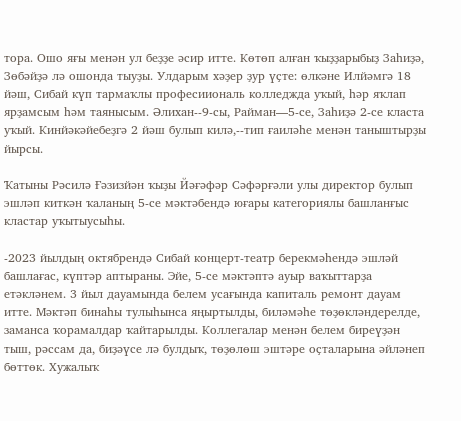тора. Ошо яғы менән ул беҙҙе әсир итте. Көтөп алған ҡыҙҙарыбыҙ Заһиҙә, Зөбәйҙә лә ошонда тыуҙы. Улдарым хәҙер ҙур үҫте: өлкәне Илйәмгә 18 йәш, Сибай күп тармаҡлы професииональ колледжда уҡый, һәр яҡлап ярҙамсым һәм таянысым. Әлихан--9-сы, Райман—5-се, Заһиҙә 2-се класта уҡый. Кинйәкәйебеҙгә 2 йәш булып килә,--тип ғаиләһе менән таныштырҙы йырсы.

Ҡатыны Рәсилә Ғәзизйән ҡыҙы Йәғәфәр Сәфәрғәли улы директор булып эшләп киткән ҡаланың 5-се мәктәбендә юғары категориялы башланғыс кластар уҡытыусыһы.

-2023 йылдың октябрендә Сибай концерт-театр берекмәһендә эшләй башлағас, күптәр аптыраны. Эйе, 5-се мәктәптә ауыр ваҡыттарҙа етәкләнем. 3 йыл дауамында белем усағында капиталь ремонт дауам итте. Мәктәп бинаһы тулыһынса яңыртылды, биләмәһе төҙөкләндерелде, заманса ҡорамалдар ҡайтарылды. Коллегалар менән белем биреүҙән тыш, рәссам да, биҙәүсе лә булдыҡ, төҙөлөш эштәре оҫталарына әйләнеп бөттөк. Хужалыҡ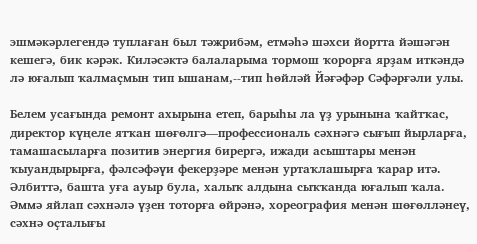эшмәкәрлегендә туплаған был тәжрибәм, етмәһә шәхси йортта йәшәгән кешегә, бик кәрәк. Киләсәктә балаларыма тормош ҡорорға ярҙам иткәндә лә юғалып ҡалмаҫмын тип ышанам,--тип һөйләй Йәғәфәр Сәфәрғәли улы.

Белем усағында ремонт ахырына етеп, барыһы ла үҙ урынына ҡайтҡас, директор күңеле ятҡан шөғөлгә—профессиональ сәхнәгә сығып йырларға, тамашасыларға позитив энергия бирергә, ижади асыштары менән ҡыуандырырға, фәлсәфәүи фекерҙәре менән уртаҡлашырға ҡарар итә. Әлбиттә, башта уға ауыр була, халыҡ алдына сыҡҡанда юғалып ҡала. Әммә яйлап сәхнәлә үҙен тоторға өйрәнә, хореография менән шөғөлләнеү, сәхнә оҫталығы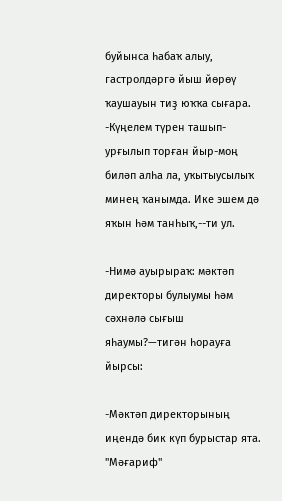буйынса һабаҡ алыу, гастролдәргә йыш йөрөү ҡаушауын тиҙ юҡҡа сығара. -Күңелем түрен ташып-урғылып торған йыр-моң биләп алһа ла, уҡытыусылыҡ минең ҡанымда. Ике эшем дә яҡын һәм танһыҡ,--ти ул.

-Нимә ауырыраҡ: мәктәп директоры булыумы һәм сәхнәлә сығыш яһаумы?—тигән һорауға йырсы:

-Мәктәп директорының иңендә бик күп бурыстар ята. "Мәғариф"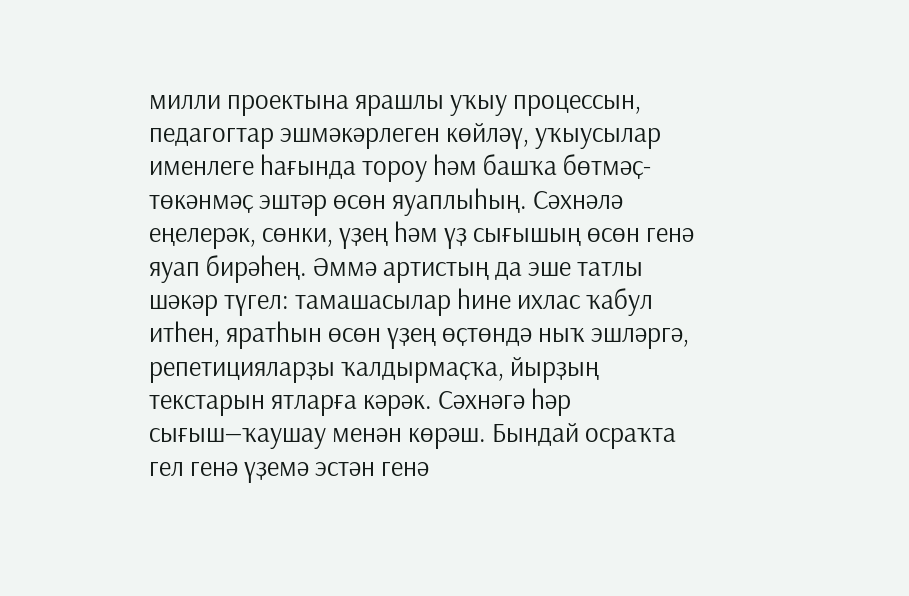милли проектына ярашлы уҡыу процессын, педагогтар эшмәкәрлеген көйләү, уҡыусылар именлеге һағында тороу һәм башҡа бөтмәҫ-төкәнмәҫ эштәр өсөн яуаплыһың. Сәхнәлә еңелерәк, сөнки, үҙең һәм үҙ сығышың өсөн генә яуап бирәһең. Әммә артистың да эше татлы шәкәр түгел: тамашасылар һине ихлас ҡабул итһен, яратһын өсөн үҙең өҫтөндә ныҡ эшләргә, репетицияларҙы ҡалдырмаҫҡа, йырҙың текстарын ятларға кәрәк. Сәхнәгә һәр сығыш—ҡаушау менән көрәш. Бындай осраҡта гел генә үҙемә эстән генә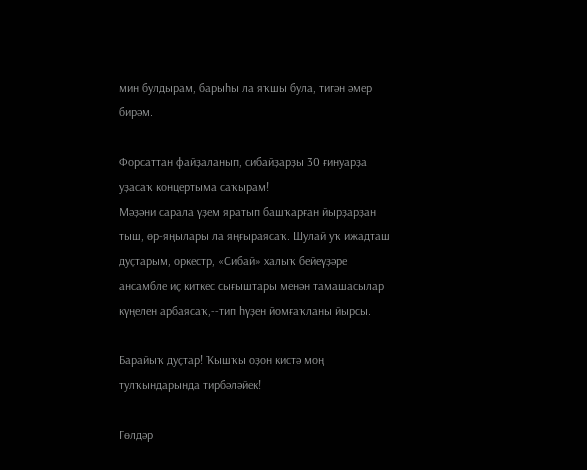мин булдырам, барыһы ла яҡшы була, тигән әмер бирәм.

Форсаттан файҙаланып, сибайҙарҙы 30 ғинуарҙа уҙасаҡ концертыма саҡырам!
Мәҙәни сарала үҙем яратып башҡарған йырҙарҙан тыш, өр-яңылары ла яңғыраясаҡ. Шулай уҡ ижадташ дуҫтарым, оркестр, «Сибай» халыҡ бейеүҙәре ансамбле иҫ киткес сығыштары менән тамашасылар күңелен арбаясаҡ,--тип һүҙен йомғаҡланы йырсы.

Барайыҡ дуҫтар! Ҡышҡы оҙон кистә моң тулҡындарында тирбәләйек!

Гөлдәр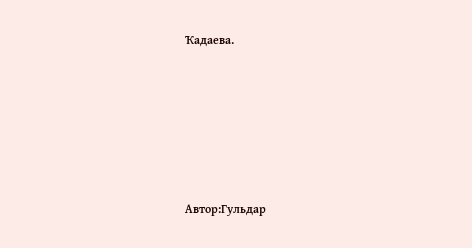Ҡадаева.







Автор:Гульдар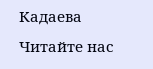Кадаева
Читайте нас